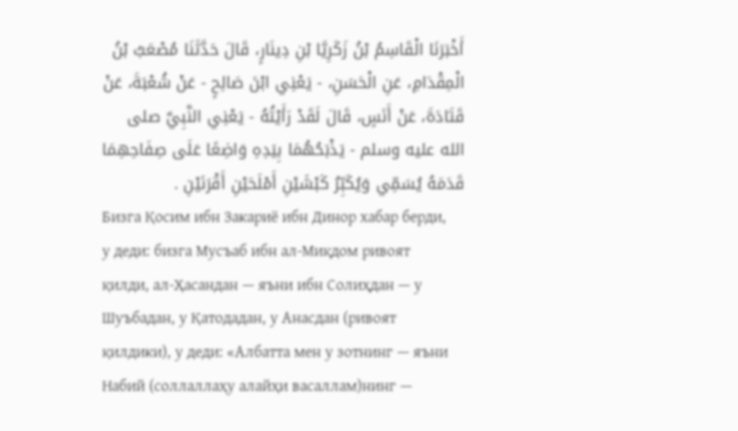أَخْبَرَنَا الْقَاسِمُ بْنُ زَكَرِيَّا بْنِ دِينَارٍ، قَالَ حَدَّثَنَا مُصْعَبُ بْنُ الْمِقْدَامِ، عَنِ الْحَسَنِ، - يَعْنِي ابْنَ صَالِحٍ - عَنْ شُعْبَةَ، عَنْ قَتَادَةَ، عَنْ أَنَسٍ، قَالَ لَقَدْ رَأَيْتُهُ - يَعْنِي النَّبِيَّ صلى الله عليه وسلم - يَذْبَحُهُمَا بِيَدِهِ وَاضِعًا عَلَى صِفَاحِهِمَا قَدَمَهُ يُسَمِّي وَيُكَبِّرُ كَبْشَيْنِ أَمْلَحَيْنِ أَقْرَنَيْنِ .
Бизга Қосим ибн Закариё ибн Динор хабар берди, у деди: бизга Мусъаб ибн ал-Миқдом ривоят қилди, ал-Ҳасандан — яъни ибн Солиҳдан — у Шуъбадан, у Қатодадан, у Анасдан (ривоят қилдики), у деди: «Албатта мен у зотнинг — яъни Набий (соллаллаҳу алайҳи васаллам)нинг —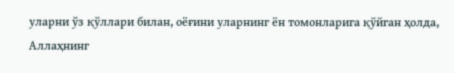уларни ўз қўллари билан, оёғини уларнинг ён томонларига қўйган ҳолда, Аллаҳнинг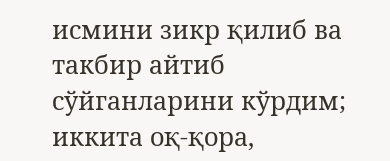исмини зикр қилиб ва такбир айтиб сўйганларини кўрдим; иккита оқ-қора,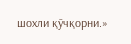шохли қўчқорни.»